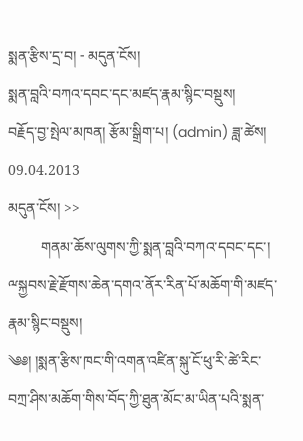སྨན་རྩིས་དྲ་བ། - མདུན་ངོས།
སྨན་བླའི་བཀའ་དབང་དང་མཛད་རྣམ་སྙིང་བསྡུས།
བརྗོད་བྱ་སྤེལ་མཁན། རྩོམ་སྒྲིག་པ། (admin) ཟླ་ཚེས། 09.04.2013
མདུན་ངོས། >>
         གནམ་ཆོས་ལུགས་ཀྱི་སྨན་བླའི་བཀའ་དབང་དང་།  ྋསྐྱབས་རྗེ་རྫོགས་ཆེན་དགའ་ནོར་རིན་པོ་མཆོག་གི་མཛད་རྣམ་སྙིང་བསྡུས།
༄༅། །སྨན་རྩིས་ཁང་གི་འགན་འཛིན་སྐུ་ངོ་ཕུ་རི་ཚེ་རིང་བཀྲ་ཤིས་མཆོག་གིས་བོད་ཀྱི་ཐུན་མོང་མ་ཡིན་པའི་སྨན་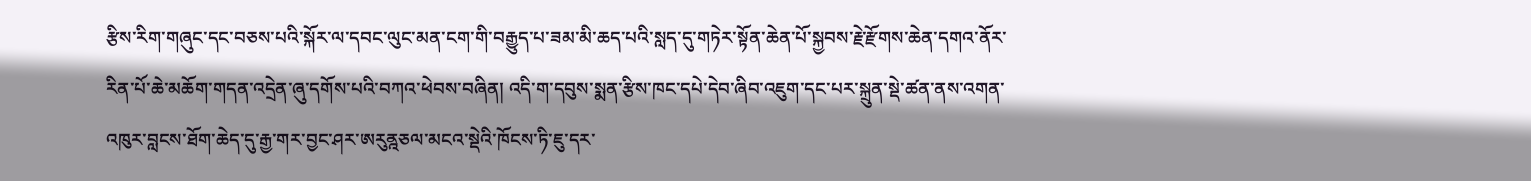རྩིས་རིག་གཞུང་དང་བཅས་པའི་སྐོར་ལ་དབང་ལུང་མན་ངག་གི་བརྒྱུད་པ་ཟམ་མི་ཆད་པའི་སླད་དུ་གཏེར་སྟོན་ཆེན་པོ་སྐྱབས་རྗེ་རྫོགས་ཆེན་དགའ་ནོར་རིན་པོ་ཆེ་མཆོག་གདན་འདྲེན་ཞུ་དགོས་པའི་བཀའ་ཕེབས་བཞིན། འདི་ག་དབུས་སྨན་རྩིས་ཁང་དཔེ་དེབ་ཞིབ་འཇུག་དང་པར་སྐྲུན་སྡེ་ཚན་ནས་འགན་འཁུར་བླངས་ཐོག་ཆེད་དུ་རྒྱ་གར་བྱང་ཤར་ཨརུནྰཅལ་མངའ་སྡེའི་ཁོངས་ཏི་ཇུ་དར་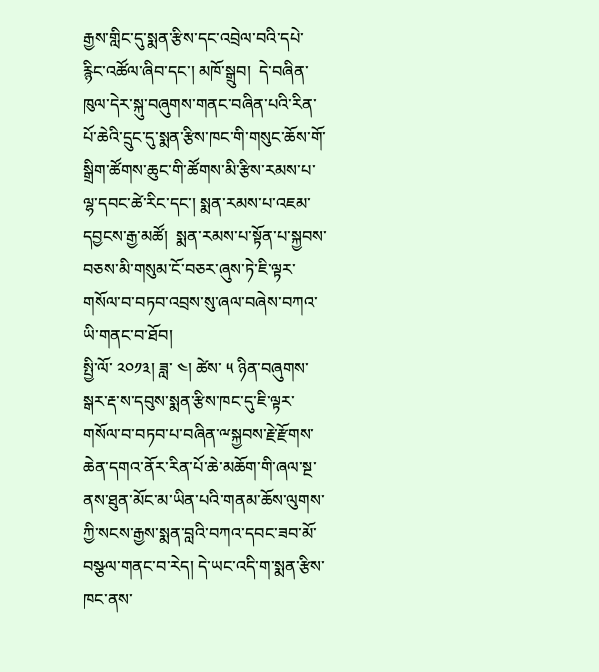རྒྱས་གླིང་དུ་སྨན་རྩིས་དང་འབྲེལ་བའི་དཔེ་རྙིང་འཚོལ་ཞིབ་དང་། མཁོ་སྒྲུབ།  དེ་བཞིན་ཁུལ་དེར་སྐུ་བཞུགས་གནང་བཞིན་པའི་རིན་པོ་ཆེའི་དྲུང་དུ་སྨན་རྩིས་ཁང་གི་གསུང་ཆོས་གོ་སྒྲིག་ཚོགས་ཆུང་གི་ཚོགས་མི་རྩིས་རམས་པ་ལྷ་དབང་ཚེ་རིང་དང་། སྨན་རམས་པ་འཇམ་དབྱངས་རྒྱ་མཚོ།  སྨན་རམས་པ་སྟོན་པ་སྐྱབས་བཅས་མི་གསུམ་ངོ་བཅར་ཞུས་ཏེ་ཇི་ལྟར་གསོལ་བ་བཏབ་འབྲས་སུ་ཞལ་བཞེས་བཀའ་ཡི་གནང་བ་ཐོབ།
སྤྱི་ལོ་ ༢༠༡༣། ཟླ་ ༤། ཚེས་ ༥ ཉིན་བཞུགས་སྒར་རྡ་ས་དབུས་སྨན་རྩིས་ཁང་དུ་ཇི་ལྟར་གསོལ་བ་བཏབ་པ་བཞིན་ྋསྐྱབས་རྗེ་རྫོགས་ཆེན་དགའ་ནོར་རིན་པོ་ཆེ་མཆོག་གི་ཞལ་སྔ་ནས་ཐུན་མོང་མ་ཡིན་པའི་གནམ་ཆོས་ལུགས་ཀྱི་སངས་རྒྱས་སྨན་བླའི་བཀའ་དབང་ཟབ་མོ་བསྩལ་གནང་བ་རེད། དེ་ཡང་འདི་ག་སྨན་རྩིས་ཁང་ནས་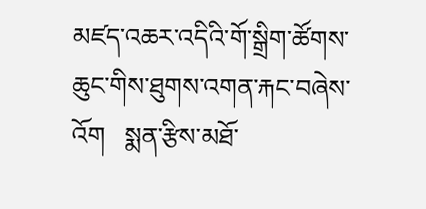མཛད་འཆར་འདིའི་གོ་སྒྲིག་ཚོགས་ཆུང་གིས་ཐུགས་འགན་རྐང་བཞེས་འོག   སྨན་རྩིས་མཐོ་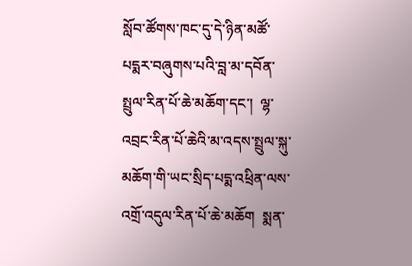སློབ་ཚོགས་ཁང་དུ་དེ་ཉིན་མཚོ་པདྨར་བཞུགས་པའི་བླ་མ་དབོན་སྤྲུལ་རིན་པོ་ཆེ་མཆོག་དང་།  ལྷ་འབྲང་རིན་པོ་ཆེའི་མ་འདས་སྤྲུལ་སྐུ་མཆོག་གི་ཡང་སྲིད་པདྨ་འཕྲིན་ལས་འགྲོ་འདུལ་རིན་པོ་ཆེ་མཆོག  སྨན་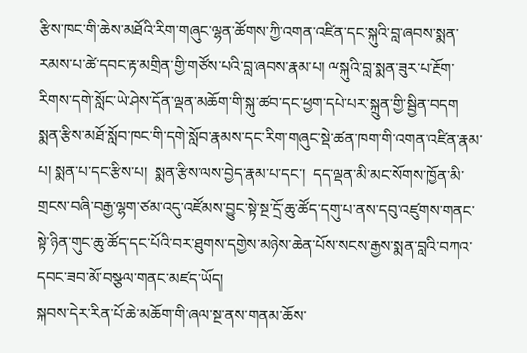རྩིས་ཁང་གི་ཆེས་མཐོའི་རིག་གཞུང་ལྷན་ཚོགས་ཀྱི་འགན་འཛིན་དང་སྐུའི་བླ་ཞབས་སྨན་རམས་པ་ཚེ་དབང་རྟ་མགྲིན་གྱི་གཙོས་པའི་བླ་ཞབས་རྣམ་པ། ྋསྐུའི་བླ་སྨན་ཟུར་པ་རྔོག་རིགས་དགེ་སློང་ཡེ་ཤེས་དོན་ལྡན་མཆོག་གི་སྐུ་ཚབ་དང་ཕྱག་དཔེ་པར་སྐྲུན་གྱི་སྦྱིན་བདག སྨན་རྩིས་མཐོ་སློབ་ཁང་གི་དགེ་སློབ་རྣམས་དང་རིག་གཞུང་སྡེ་ཚན་ཁག་གི་འགན་འཛིན་རྣམ་པ། སྨན་པ་དང་རྩིས་པ།  སྨན་རྩིས་ལས་བྱེད་རྣམ་པ་དང་།  དད་ལྡན་མི་མང་སོགས་ཁྱོན་མི་གྲངས་བཞི་བརྒྱ་ལྷག་ཙམ་འདུ་འཛོམས་བྱུང་སྟེ་སྔ་དྲོ་ཆུ་ཚོད་དགུ་པ་ནས་དབུ་འཛུགས་གནང་སྟེ་ཉིན་གུང་ཆུ་ཚོད་དང་པོའི་བར་ཐུགས་དགྱེས་མཉེས་ཆེན་པོས་སངས་རྒྱས་སྨན་བླའི་བཀའ་དབང་ཟབ་མོ་བསྩལ་གནང་མཛད་ཡོད།
སྐབས་དེར་རིན་པོ་ཆེ་མཆོག་གི་ཞལ་སྔ་ནས་གནམ་ཆོས་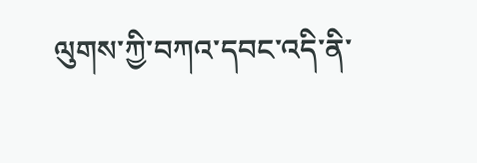ལུགས་ཀྱི་བཀའ་དབང་འདི་ནི་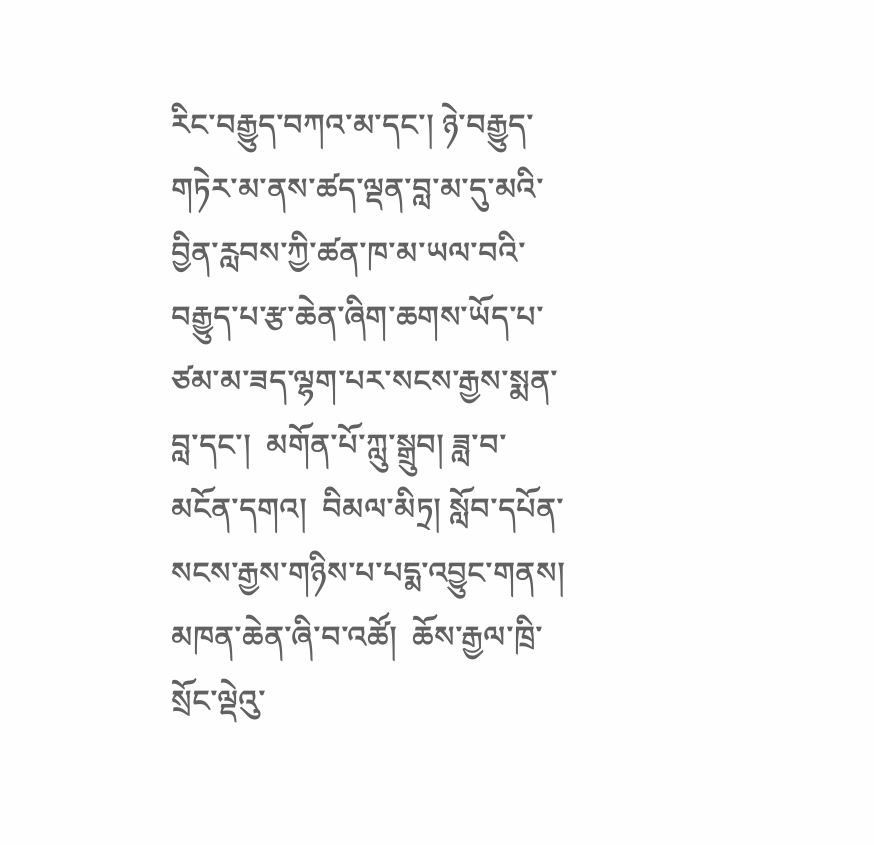རིང་བརྒྱུད་བཀའ་མ་དང་། ཉེ་བརྒྱུད་གཏེར་མ་ནས་ཚད་ལྡན་བླ་མ་དུ་མའི་བྱིན་རླབས་ཀྱི་ཚན་ཁ་མ་ཡལ་བའི་བརྒྱུད་པ་རྩ་ཆེན་ཞིག་ཆགས་ཡོད་པ་ཙམ་མ་ཟད་ལྷག་པར་སངས་རྒྱས་སྨན་བླ་དང་།  མགོན་པོ་ཀླུ་སྒྲུབ། ཟླ་བ་མངོན་དགའ།  བིམལ་མིཏྲ། སློབ་དཔོན་སངས་རྒྱས་གཉིས་པ་པདྨ་འབྱུང་གནས།  མཁན་ཆེན་ཞི་བ་འཚོ།  ཆོས་རྒྱལ་ཁྲི་སྲོང་ལྡེའུ་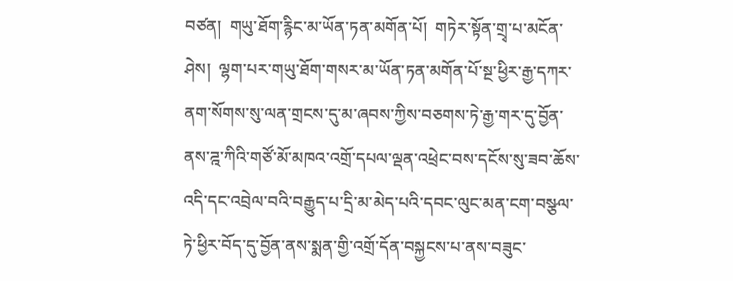བཙན།  གཡུ་ཐོག་རྙིང་མ་ཡོན་ཏན་མགོན་པོ།  གཏེར་སྟོན་གྲྭ་པ་མངོན་ཤེས།  ལྷག་པར་གཡུ་ཐོག་གསར་མ་ཡོན་ཏན་མགོན་པོ་སྔ་ཕྱིར་རྒྱ་དཀར་ནག་སོགས་སུ་ལན་གྲངས་དུ་མ་ཞབས་ཀྱིས་བཅགས་ཏེ་རྒྱ་གར་དུ་བྱོན་ནས་ཌྰ་ཀིའི་གཙོ་མོ་མཁའ་འགྲོ་དཔལ་ལྡན་འཕྲེང་བས་དངོས་སུ་ཟབ་ཆོས་འདི་དང་འབྲེལ་བའི་བརྒྱུད་པ་དྲི་མ་མེད་པའི་དབང་ལུང་མན་ངག་བསྩལ་ཏེ་ཕྱིར་བོད་དུ་བྱོན་ནས་སྨན་གྱི་འགྲོ་དོན་བསྐྱངས་པ་ནས་བཟུང་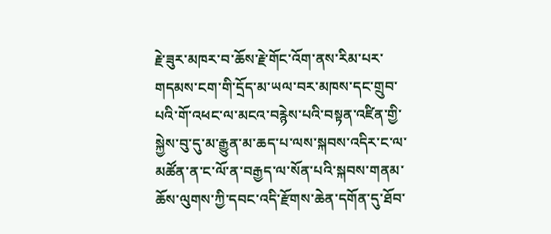རྗེ་ཟུར་མཁར་བ་ཆོས་རྗེ་གོང་འོག་ནས་རིམ་པར་གདམས་ངག་གི་དྲོད་མ་ཡལ་བར་མཁས་དང་གྲུབ་པའི་གོ་འཕང་ལ་མངའ་བརྙེས་པའི་བསྟན་འཛིན་གྱི་སྐྱེས་བུ་དུ་མ་རྒྱུན་མ་ཆད་པ་ལས་སྐབས་འདིར་ང་ལ་མཚོན་ན་ང་ལོ་ན་བརྒྱད་ལ་སོན་པའི་སྐབས་གནམ་ཆོས་ལུགས་ཀྱི་དབང་འདི་རྫོགས་ཆེན་དགོན་དུ་ཐོབ་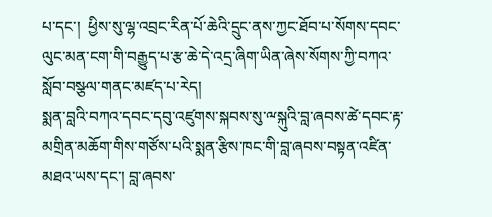པ་དང་།  ཕྱིས་སུ་ལྷ་འབྲང་རིན་པོ་ཆེའི་དྲུང་ནས་ཀྱང་ཐོབ་པ་སོགས་དབང་ལུང་མན་ངག་གི་བརྒྱུད་པ་རྩ་ཆེ་དེ་འདྲ་ཞིག་ཡིན་ཞེས་སོགས་ཀྱི་བཀའ་སློབ་བསྩལ་གནང་མཛད་པ་རེད།
སྨན་བླའི་བཀའ་དབང་དབུ་འཛུགས་སྐབས་སུ་ྋསྐུའི་བླ་ཞབས་ཚེ་དབང་རྟ་མགྲིན་མཆོག་གིས་གཙོས་པའི་སྨན་རྩིས་ཁང་གི་བླ་ཞབས་བསྟན་འཛིན་མཐའ་ཡས་དང་། བླ་ཞབས་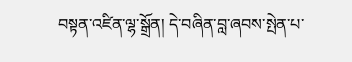བསྟན་འཛིན་ལྷ་སྒྲོན། དེ་བཞིན་བླ་ཞབས་སྤེན་པ་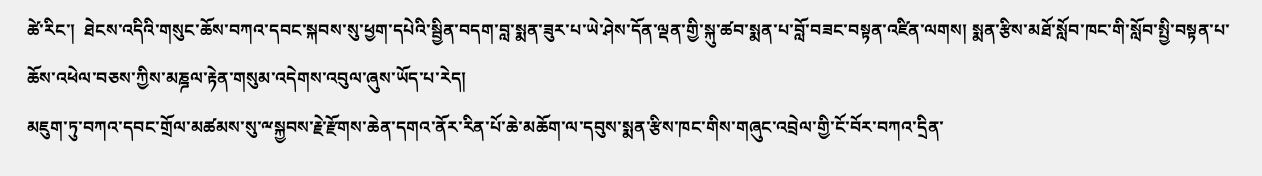ཚེ་རིང་།  ཐེངས་འདིའི་གསུང་ཆོས་བཀའ་དབང་སྐབས་སུ་ཕྱག་དཔེའི་སྦྱིན་བདག་བླ་སྨན་ཟུར་པ་ཡེ་ཤེས་དོན་ལྡན་གྱི་སྐུ་ཚབ་སྨན་པ་བློ་བཟང་བསྟན་འཛིན་ལགས། སྨན་རྩིས་མཐོ་སློབ་ཁང་གི་སློབ་སྤྱི་བསྟན་པ་ཆོས་འཕེལ་བཅས་ཀྱིས་མཎྜལ་རྟེན་གསུམ་འདེགས་འབུལ་ཞུས་ཡོད་པ་རེད།
མཇུག་ཏུ་བཀའ་དབང་གྲོལ་མཚམས་སུ་ྋསྐྱབས་རྗེ་རྫོགས་ཆེན་དགའ་ནོར་རིན་པོ་ཆེ་མཆོག་ལ་དབུས་སྨན་རྩིས་ཁང་གིས་གཞུང་འབྲེལ་གྱི་ངོ་བོར་བཀའ་དྲིན་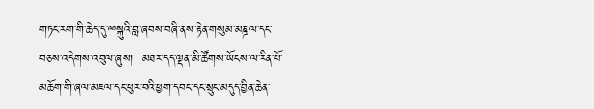གཏང་རག་གི་ཆེད་དུ་ྋསྐུའི་བླ་ཞབས་བཞི་ནས་རྟེན་གསུམ་མཎྜལ་དང་བཅས་འདེགས་འབུལ་ཞུས།  མཐར་དད་ལྡན་མི་ཚོགས་ཡོངས་ལ་རིན་པོ་མཆོག་གི་ཞལ་མཇལ་དང་ཕུར་བའི་ཕྱག་དབང་དང་སྲུང་མདུད་བྱིན་ཆེན་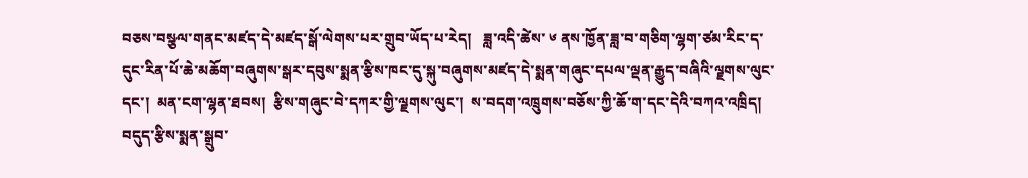བཅས་བསྩལ་གནང་མཛད་དེ་མཛད་སྒོ་ལེགས་པར་གྲུབ་ཡོད་པ་རེད།   ཟླ་འདི་ཚེས་ ༦ ནས་ཁྱོན་ཟླ་བ་གཅིག་ལྷག་ཙམ་རིང་ད་དུང་རིན་པོ་ཆེ་མཆོག་བཞུགས་སྒར་དབུས་སྨན་རྩིས་ཁང་དུ་སྐུ་བཞུགས་མཛད་དེ་སྨན་གཞུང་དཔལ་ལྡན་རྒྱུད་བཞིའི་ལྗགས་ལུང་དང་།  མན་ངག་ལྷན་ཐབས།  རྩིས་གཞུང་བེ་དཀར་གྱི་ལྗགས་ལུང་།  ས་བདག་འཁྲུགས་བཅོས་ཀྱི་ཆོ་ག་དང་དེའི་བཀའ་འཁྲིད།  བདུད་རྩིས་སྨན་སྒྲུབ་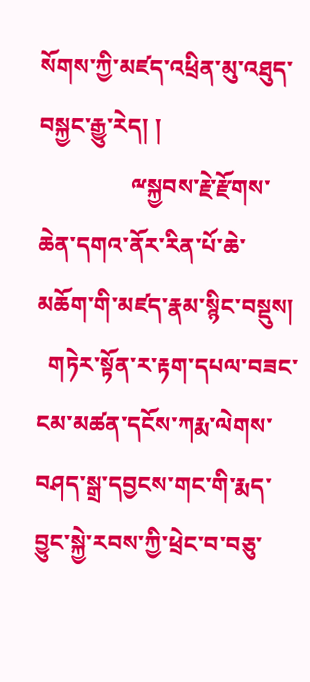སོགས་ཀྱི་མཛད་འཕྲིན་མུ་འཐུད་བསྐྱང་རྒྱུ་རེད། །
                ྋསྐྱབས་རྗེ་རྫོགས་ཆེན་དགའ་ནོར་རིན་པོ་ཆེ་མཆོག་གི་མཛད་རྣམ་སྙིང་བསྡུས།
  གཏེར་སྟོན་ར་རྟག་དཔལ་བཟང་ངམ་མཚན་དངོས་ཀརྨ་ལེགས་བཤད་སྒྲ་དབྱངས་གང་གི་རྨད་བྱུང་སྐྱེ་རབས་ཀྱི་ཕྲེང་བ་བཅུ་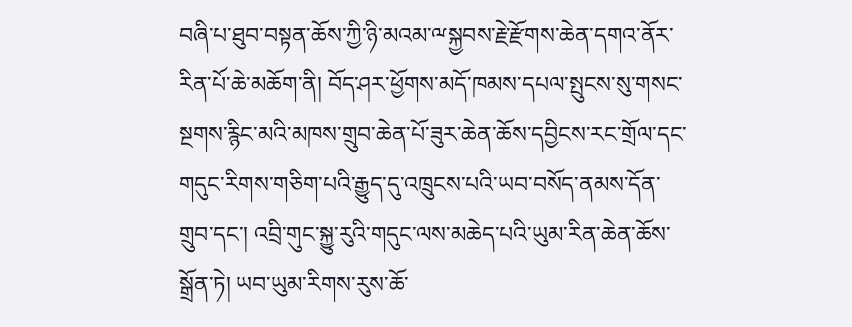བཞི་པ་ཐུབ་བསྟན་ཆོས་ཀྱི་ཉི་མའམ་ྋསྐྱབས་རྗེ་རྫོགས་ཆེན་དགའ་ནོར་རིན་པོ་ཆེ་མཆོག་ནི། བོད་ཤར་ཕྱོགས་མདོ་ཁམས་དཔལ་སྤུངས་སུ་གསང་སྔགས་རྙིང་མའི་མཁས་གྲུབ་ཆེན་པོ་ཟུར་ཆེན་ཆོས་དབྱིངས་རང་གྲོལ་དང་གདུང་རིགས་གཅིག་པའི་རྒྱུད་དུ་འཁྲུངས་པའི་ཡབ་བསོད་ནམས་དོན་གྲུབ་དང་། འབྲི་གུང་སྐྱུ་རུའི་གདུང་ལས་མཆེད་པའི་ཡུམ་རིན་ཆེན་ཆོས་སྒྲོན་ཏེ། ཡབ་ཡུམ་རིགས་རུས་ཆོ་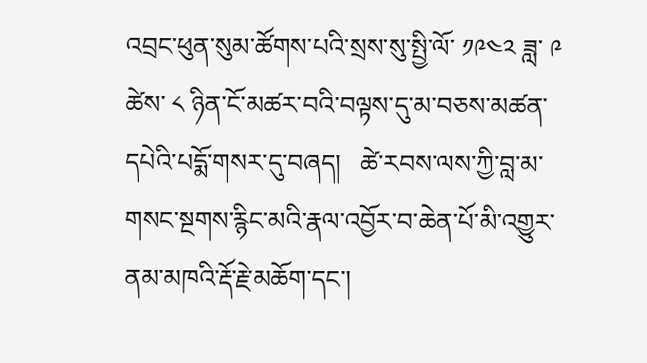འབྲང་ཕུན་སུམ་ཚོགས་པའི་སྲས་སུ་སྤྱི་ལོ་ ༡༩༤༢ ཟླ་ ༩ ཚེས་ ༨ ཉིན་ངོ་མཚར་བའི་བལྟས་དུ་མ་བཅས་མཚན་དཔེའི་པདྨོ་གསར་དུ་བཞད།   ཚེ་རབས་ལས་ཀྱི་བླ་མ་གསང་སྔགས་རྙིང་མའི་རྣལ་འབྱོར་བ་ཆེན་པོ་མི་འགྱུར་ནམ་མཁའི་རྡོ་རྗེ་མཆོག་དང་།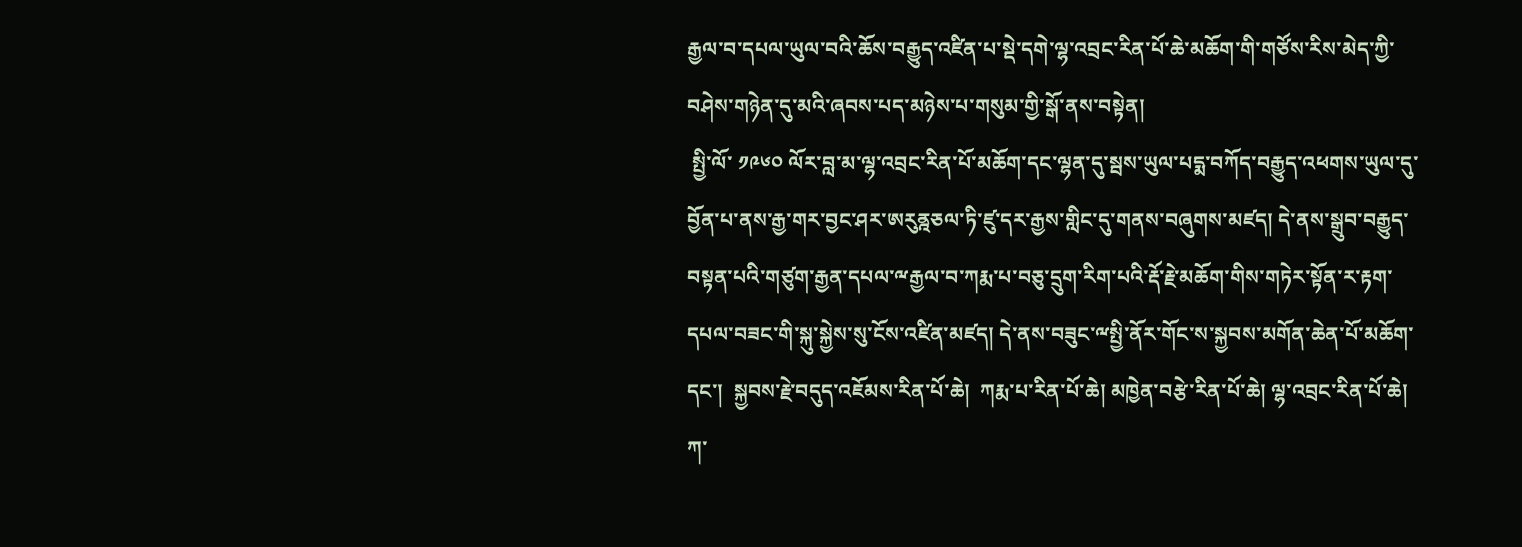རྒྱལ་བ་དཔལ་ཡུལ་བའི་ཆོས་བརྒྱུད་འཛིན་པ་སྡེ་དགེ་ལྷ་འབྲང་རིན་པོ་ཆེ་མཆོག་གི་གཙོས་རིས་མེད་ཀྱི་བཤེས་གཉེན་དུ་མའི་ཞབས་པད་མཉེས་པ་གསུམ་གྱི་སྒོ་ནས་བསྟེན།
 སྤྱི་ལོ་ ༡༩༦༠ ལོར་བླ་མ་ལྷ་འབྲང་རིན་པོ་མཆོག་དང་ལྷན་དུ་སྦས་ཡུལ་པདྨ་བཀོད་བརྒྱུད་འཕགས་ཡུལ་དུ་བྱོན་པ་ནས་རྒྱ་གར་བྱང་ཤར་ཨརུནྰཅལ་ཏི་ཛུ་དར་རྒྱས་གླིང་དུ་གནས་བཞུགས་མཛད། དེ་ནས་སྒྲུབ་བརྒྱུད་བསྟན་པའི་གཙུག་རྒྱན་དཔལ་ྋརྒྱལ་བ་ཀརྨ་པ་བཅུ་དྲུག་རིག་པའི་རྡོ་རྗེ་མཆོག་གིས་གཏེར་སྟོན་ར་རྟག་དཔལ་བཟང་གི་སྐུ་སྐྱེས་སུ་ངོས་འཛིན་མཛད། དེ་ནས་བཟུང་ྋསྤྱི་ནོར་གོང་ས་སྐྱབས་མགོན་ཆེན་པོ་མཆོག་དང་།  སྐྱབས་རྗེ་བདུད་འཇོམས་རིན་པོ་ཆེ།  ཀརྨ་པ་རིན་པོ་ཆེ། མཁྱེན་བརྩེ་རིན་པོ་ཆེ། ལྷ་འབྲང་རིན་པོ་ཆེ། ཀ་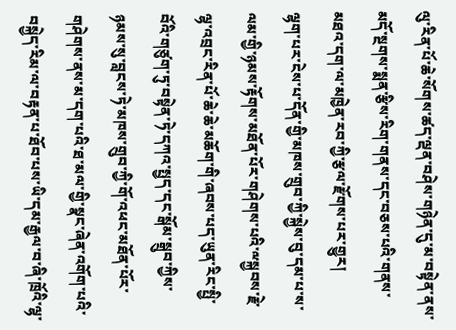ལུ་རིན་པོ་ཆེ་སོགས་ཚད་ལྡན་བཤེས་གཉེན་དུ་མ་བསྟེན་ནས་མདོ་སྔགས་སྨན་རྩིས་རིག་གནས་དང་བཅས་པའི་གནས་མཐའ་དག་ལ་མཁྱེན་རབ་ཀྱི་རྩལ་རྫོགས་པར་གྱུར།
ལྷག་པར་ངེས་པ་དོན་གྱི་མཁས་གྲུབ་ཀྱི་སྐྱེས་བུ་དམ་པ་ས་ལམ་གྱི་ཉམས་རྟོགས་མཐོན་པོར་གཤེགས་པའི་ྋསྐྱབས་རྗེ་ལྷ་འབྲང་རིན་པོ་ཆེ་ཆེ་མཆོག་གི་ཞབས་པད་ཡུན་རིང་སྤྱི་བོའི་གཙུག་ཏུ་བསྟེན་ཏེ་དཀའ་སྤྱད་དང་སྒོམ་སྒྲུབ་ཀྱིས་ཉམས་སུ་བླངས་ཏེ་མཁས་གྲུབ་ཀྱི་གོ་འཕང་མཐོན་པོར་གཤེགས་ནས་མ་དག་པའི་ཐ་མལ་གྱི་སྣང་ཞེན་འགོག་པའི་བསྐྱེད་རིམ་ལ་བརྟན་པ་ཐོབ་པས་ཡི་དམ་རྒྱལ་བ་ཞི་ཁྲོའི་ལྷ་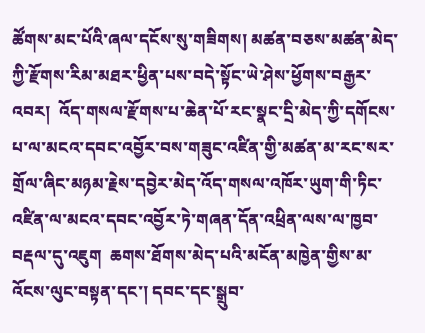ཚོགས་མང་པོའི་ཞལ་དངོས་སུ་གཟིགས། མཚན་བཅས་མཚན་མེད་ཀྱི་རྫོགས་རིམ་མཐར་ཕྱིན་པས་བདེ་སྟོང་ཡེ་ཤེས་ཕྱོགས་བརྒྱར་འབར།  འོད་གསལ་རྫོགས་པ་ཆེན་པོ་རང་སྣང་དྲི་མེད་ཀྱི་དགོངས་པ་ལ་མངའ་དབང་འབྱོར་བས་གཟུང་འཛིན་གྱི་མཚན་མ་རང་སར་གྲོལ་ཞིང་མཉམ་རྗེས་དབྱེར་མེད་འོད་གསལ་འཁོར་ཡུག་གི་ཏིང་འཛིན་ལ་མངའ་དབང་འབྱོར་ཏེ་གཞན་དོན་འཕྲིན་ལས་ལ་ཁྱབ་བརྡལ་དུ་འཇུག  ཆགས་ཐོགས་མེད་པའི་མངོན་མཁྱེན་གྱིས་མ་འོངས་ལུང་བསྟན་དང་། དབང་དང་སྒྲུབ་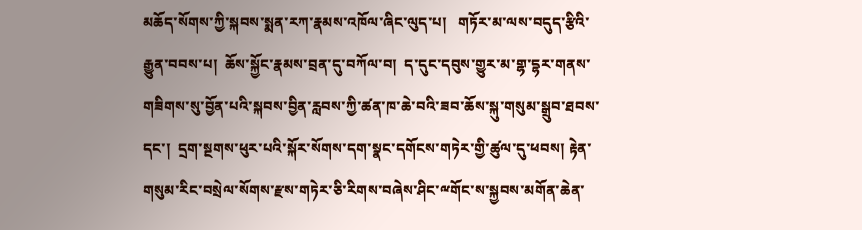མཆོད་སོགས་ཀྱི་སྐབས་སྨན་རཀ་རྣམས་འཁོལ་ཞིང་ལུད་པ།   གཏོར་མ་ལས་བདུད་རྩིའི་རྒྱུན་བབས་པ།  ཆོས་སྐྱོང་རྣམས་བྲན་དུ་བཀོལ་བ།  ད་དུང་དབུས་གྱུར་མ་གྷ་དྷར་གནས་གཟིགས་སུ་བྱོན་པའི་སྐབས་བྱིན་རླབས་ཀྱི་ཚན་ཁ་ཆེ་བའི་ཟབ་ཆོས་སྐུ་གསུམ་སྒྲུབ་ཐབས་དང་།  དྲག་སྔགས་ཕུར་པའི་སྐོར་སོགས་དག་སྣང་དགོངས་གཏེར་གྱི་ཚུལ་དུ་ཕབས། རྟེན་གསུམ་རིང་བསྲེལ་སོགས་རྫས་གཏེར་ཅི་རིགས་བཞེས་ཤིང་ྋགོང་ས་སྐྱབས་མགོན་ཆེན་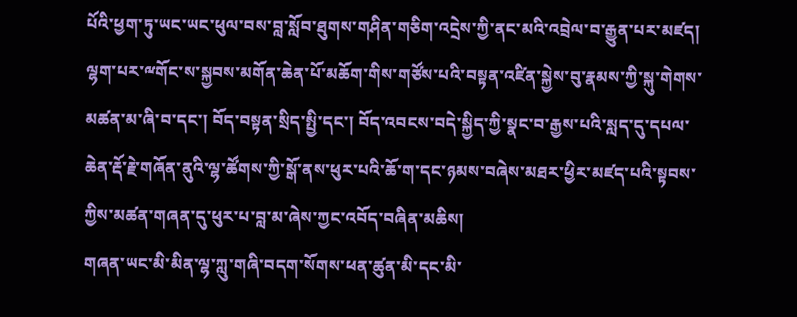པོའི་ཕྱག་ཏུ་ཡང་ཡང་ཕུལ་བས་བླ་སློབ་ཐུགས་གཤིན་གཅིག་འདྲེས་ཀྱི་ནང་མའི་འབྲེལ་བ་རྒྱུན་པར་མཛད། ལྷག་པར་ྋགོང་ས་སྐྱབས་མགོན་ཆེན་པོ་མཆོག་གིས་གཙོས་པའི་བསྟན་འཛིན་སྐྱེས་བུ་རྣམས་ཀྱི་སྐུ་གེགས་མཚན་མ་ཞི་བ་དང་། བོད་བསྟན་སྲིད་སྤྱི་དང་། བོད་འབངས་བདེ་སྐྱིད་ཀྱི་སྣང་བ་རྒྱས་པའི་སླད་དུ་དཔལ་ཆེན་རྡོ་རྗེ་གཞོན་ནུའི་ལྷ་ཚོགས་ཀྱི་སྒོ་ནས་ཕུར་པའི་ཆོ་ག་དང་ཉམས་བཞེས་མཐར་ཕྱིར་མཛད་པའི་སྟབས་ཀྱིས་མཚན་གཞན་དུ་ཕུར་པ་བླ་མ་ཞེས་ཀྱང་འབོད་བཞིན་མཆིས།
གཞན་ཡང་མི་མིན་ལྷ་ཀླུ་གཞི་བདག་སོགས་ཕན་ཚུན་མི་དང་མི་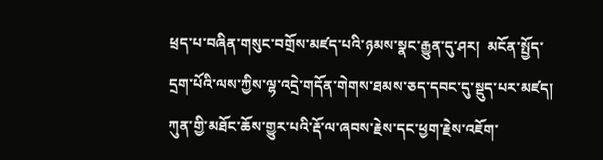ཕྲད་པ་བཞིན་གསུང་བགྲོས་མཛད་པའི་ཉམས་སྣང་རྒྱུན་དུ་ཤར།  མངོན་སྤྱོད་དྲག་པོའི་ལས་ཀྱིས་ལྷ་འདྲེ་གདོན་གེགས་ཐམས་ཅད་དབང་དུ་སྡུད་པར་མཛད།  ཀུན་གྱི་མཐོང་ཆོས་གྱུར་པའི་རྡོ་ལ་ཞབས་རྗེས་དང་ཕྱག་རྗེས་འཇོག་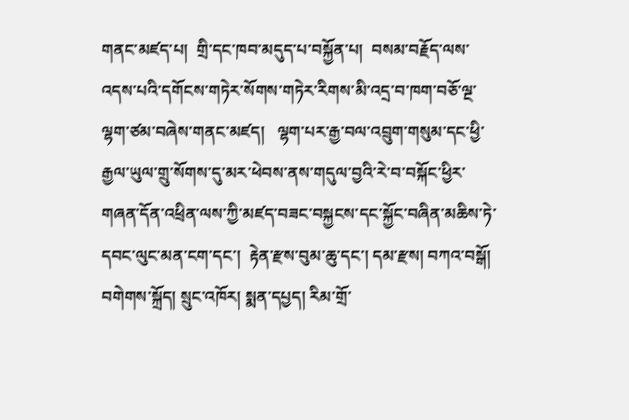གནང་མཛད་པ།  གྲི་དང་ཁབ་མདུད་པ་བསྐྱོན་པ།  བསམ་བརྗོད་ལས་འདས་པའི་དགོངས་གཏེར་སོགས་གཏེར་རིགས་མི་འདྲ་བ་ཁག་བཅོ་ལྔ་ལྷག་ཙམ་བཞེས་གནང་མཛད།   ལྷག་པར་རྒྱ་བལ་འབྲུག་གསུམ་དང་ཕྱི་རྒྱལ་ཡུལ་གྲུ་སོགས་དུ་མར་ཕེབས་ནས་གདུལ་བྱའི་རེ་བ་བསྐོང་ཕྱིར་གཞན་དོན་འཕྲིན་ལས་ཀྱི་མཛད་བཟང་བསྐྱངས་དང་སྐྱོང་བཞིན་མཆིས་ཏེ་དབང་ལུང་མན་ངག་དང་།  རྟེན་རྫས་བུམ་ཆུ་དང་། དམ་རྫས། བཀའ་བསྒོ། བགེགས་སྐྲོད། སྲུང་འཁོར། སྨན་དཔྱད། རིམ་གྲོ་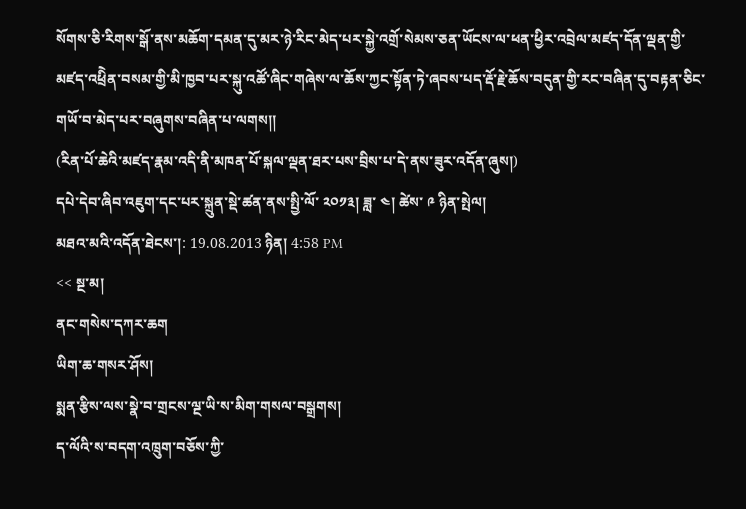སོགས་ཅི་རིགས་སྒོ་ནས་མཆོག་དམན་དུ་མར་ཉེ་རིང་མེད་པར་སྐྱེ་འགྲོ་སེམས་ཅན་ཡོངས་ལ་ཕན་ཕྱིར་འབྲེལ་མཛད་དོན་ལྡན་གྱི་མཛད་འཕྲིེན་བསམ་གྱི་མི་ཁྱབ་པར་སྐུ་འཚོ་ཞིང་གཞེས་ལ་ཆོས་ཀྱང་སྟོན་ཏེ་ཞབས་པད་རྡོ་རྗེ་ཆོས་བདུན་གྱི་རང་བཞིན་དུ་བརྟན་ཅིང་གཡོ་བ་མེད་པར་བཞུགས་བཞིན་པ་ལགས།།
(རིན་པོ་ཆེའི་མཛད་རྣམ་འདི་ནི་མཁན་པོ་སྐལ་ལྡན་ཐར་པས་བྲིས་པ་དེ་ནས་ཟུར་འདོན་ཞུས།)
དཔེ་དེབ་ཞིབ་འཇུག་དང་པར་སྐྲུན་སྡེ་ཚན་ནས་སྤྱི་ལོ་ ༢༠༡༣། ཟླ་ ༤། ཚེས་ ༩ ཉིན་སྤེལ།
མཐའ་མའི་འདོན་ཐེངས་།: 19.08.2013 ཉིན། 4:58 PM
<< སྔ་མ།
ནང་གསེས་དཀར་ཆག
ཡིག་ཆ་གསར་ཤོས།
སྨན་རྩིས་ལས་སྣེ་བ་གྲངས་ལྔ་ཡི་ས་མིག་གསལ་བསྒྲགས།
ད་ལོའི་ས་བདག་འཁྲུག་བཅོས་ཀྱི་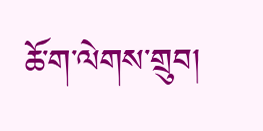ཆོ་ག་ལེགས་གྲུབ།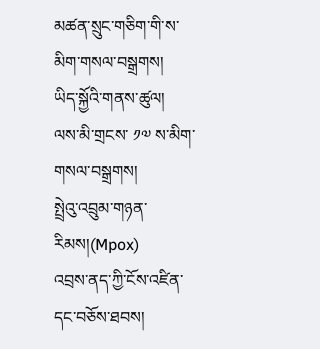མཚན་སྲུང་གཅིག་གི་ས་མིག་གསལ་བསྒྲགས།
ཡིད་སྐྱོའི་གནས་ཚུལ།
ལས་མི་གྲངས་ ༡༧ ས་མིག་གསལ་བསྒྲགས།
སྤྲེའུ་འབྲུམ་གཉན་རིམས།(Mpox)
འབྲས་ནད་ཀྱི་ངོས་འཛིན་དང་བཅོས་ཐབས།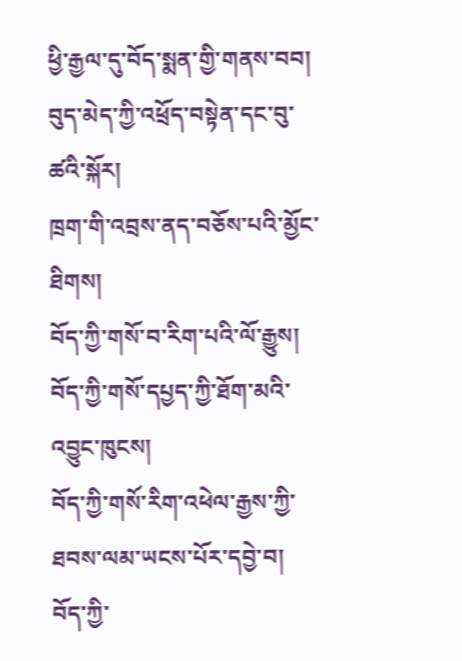ཕྱི་རྒྱལ་དུ་བོད་སྨན་གྱི་གནས་བབ།
བུད་མེད་ཀྱི་འཕྲོད་བསྟེན་དང་བུ་ཚའི་སྐོར།
ཁྲག་གི་འབྲས་ནད་བཅོས་པའི་མྱོང་ཐིགས།
བོད་ཀྱི་གསོ་བ་རིག་པའི་ལོ་རྒྱུས།
བོད་ཀྱི་གསོ་དཔྱད་ཀྱི་ཐོག་མའི་འབྱུང་ཁུངས།
བོད་ཀྱི་གསོ་རིག་འཕེལ་རྒྱས་ཀྱི་ཐབས་ལམ་ཡངས་པོར་དབྱེ་བ།
བོད་ཀྱི་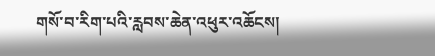གསོ་བ་རིག་པའི་རླབས་ཆེན་འཕུར་འཆོངས།